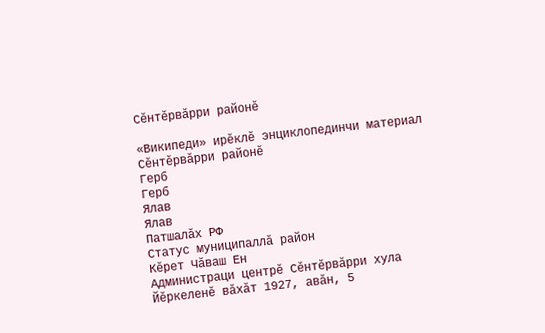Сĕнтĕрвăрри районĕ

«Википеди» ирĕклĕ энциклопединчи материал
Сĕнтĕрвăрри районĕ
Герб
Герб
Ялав
Ялав
Патшалăх РФ
Статус муниципаллă район
Кĕрет Чăваш Ен
Администраци центрĕ Сĕнтĕрвăрри хула
Йĕркеленĕ вăхăт 1927, авăн, 5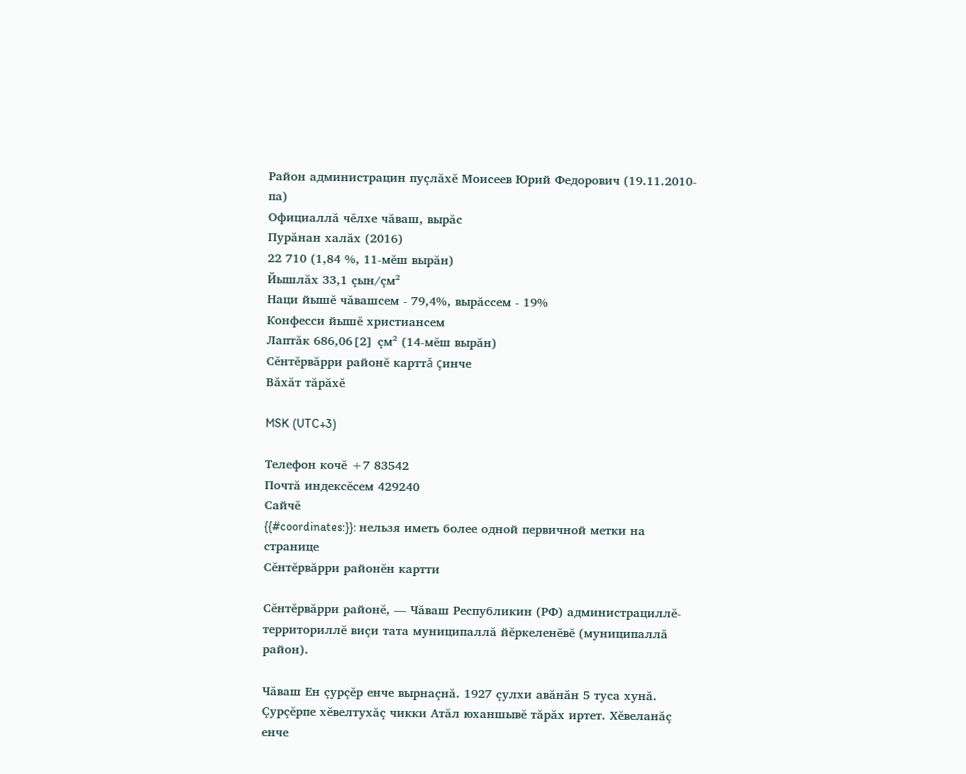Район администрацин пуçлăхĕ Моисеев Юрий Федорович (19.11.2010-па)
Официаллă чĕлхе чăваш, вырăс
Пурăнан халăх (2016)
22 710 (1,84 %, 11-мĕш вырăн)
Йышлăх 33,1 çын/çм²
Наци йышĕ чăвашсем - 79,4%, вырăссем - 19%
Конфесси йышĕ христиансем
Лаптăк 686,06[2] çм² (14-мĕш вырăн)
Сĕнтĕрвăрри районĕ карттă çинче
Вăхăт тăрăхĕ

MSK (UTC+3)

Телефон кочĕ +7 83542
Почтă индексĕсем 429240
Сайчĕ
{{#coordinates:}}: нельзя иметь более одной первичной метки на странице
Сĕнтĕрвăрри районĕн картти

Сĕнтĕрвăрри районĕ, — Чăваш Республикин (РФ) администрациллĕ-территориллĕ виçи тата муниципаллă йĕркеленĕвĕ (муниципаллă район).

Чăваш Ен çурçĕр енче вырнаçнă. 1927 çулхи авăнăн 5 туса хунă. Çурçĕрпе хĕвелтухăç чикки Атăл юханшывĕ тăрăх иртет. Хĕвеланăç енче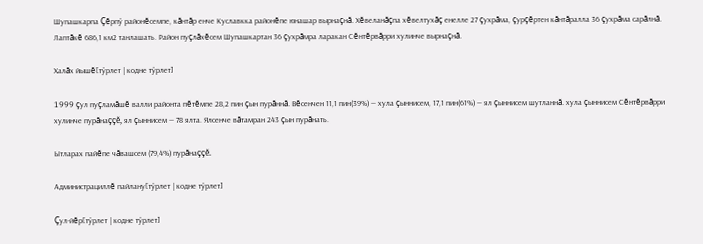Шупашкарпа Çĕрпӳ районĕсемпе, кăнтăр енче Куславкка районĕпе юнашар вырнаçнă. Хĕвеланăçпа хĕвелтухăç енелле 27 çухрăма, çурçĕртен кăнтăралла 36 çухрăма сарăлнă. Лаптăкĕ 686,1 км2 танлашать. Район пуçлăхĕсем Шупашкартан 36 çухрăмра ларакан Сĕнтĕрвăрри хулинче вырнаçнă.

Халăх йышĕ[тӳрлет | кодне тӳрлет]

1999 çул пуçламăшĕ валли районта пĕтĕмпе 28,2 пин çын пурăннă. Вĕсенчен 11,1 пин(39%) — хула çыннисем, 17,1 пин(61%) — ял çыннисем шутланнă. хула çыннисем Сĕнтĕрвăрри хулинче пурăнаççĕ, ял çыннисем — 78 ялта. Ялсенче вăтамран 243 çын пурăнать.

Ытларах пайĕпе чăвашсем (79,4%) пурăнаççĕ.

Администрациллĕ пайлану[тӳрлет | кодне тӳрлет]

Çул-йĕр[тӳрлет | кодне тӳрлет]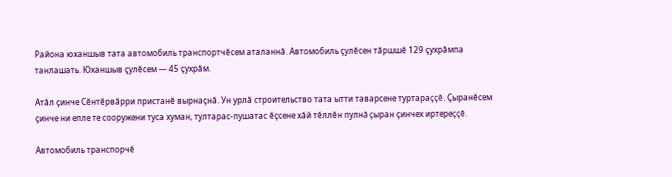Района юханшыв тата автомобиль транспортчĕсем аталаннă. Автомобиль çулĕсен тăршшĕ 129 çухрăмпа танлашать. Юханшыв çулĕсем — 45 çухрăм.

Атăл çинче Сĕнтĕрвăрри пристанĕ вырнаçнă. Ун урлă строительство тата ытти таварсене туртараççĕ. Çыранĕсем çинче ни епле те сооружени туса хуман, тултарас-пушатас ĕçсене хăй тĕллĕн пулнă çыран çинчех иртереççĕ.

Автомобиль транспорчĕ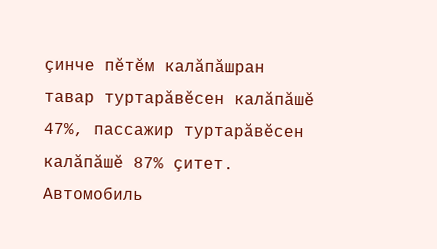çинче пĕтĕм калăпăшран тавар туртарăвĕсен калăпăшĕ 47%, пассажир туртарăвĕсен калăпăшĕ 87% çитет. Автомобиль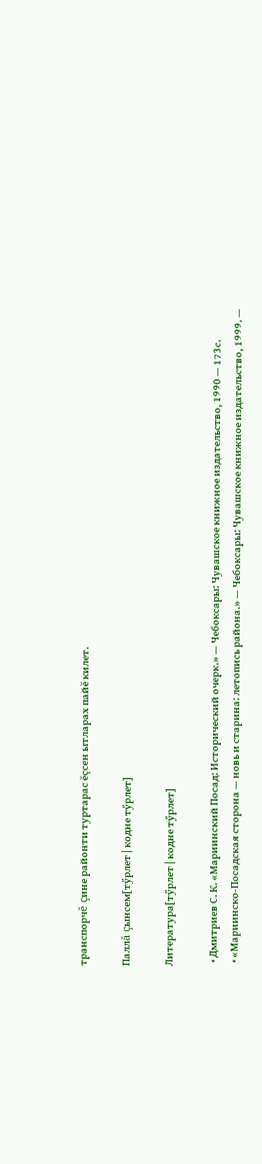транспорчĕ çине районти туртарас ĕçсен ытларах пайĕ килет.

Паллă çынсем[тӳрлет | кодне тӳрлет]

Литература[тӳрлет | кодне тӳрлет]

  • Дмитриев С. К. «Мариинский Посад: Исторический очерк.» — Чебоксары: Чувашское книжное издательство, 1990 — 173с.
  • «Мариинско-Посадская сторона — новь и старина: летопись района.» — Чебоксары: Чувашское книжное издательство, 1999. —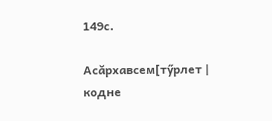149с.

Асăрхавсем[тӳрлет | кодне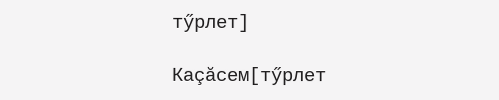тӳрлет]

Каçăсем[тӳрлет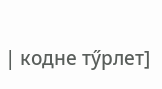| кодне тӳрлет]